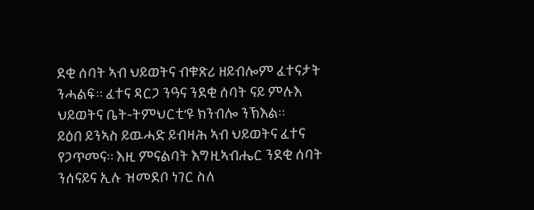ደቂ ሰባት ኣብ ህይወትና ብቁጽሪ ዘይብሎም ፈተናታት ንሓልፍ። ፈተና ዳርጋ ንዓና ንደቂ ሰባት ናይ ምሉእ ህይወትና ቤት-ትምህርቲ’ዩ ክንብሎ ንኽእል።
ይዕበ ይንኣስ ይዉሓድ ይብዛሕ ኣብ ህይወትና ፈተና የጋጥመና። እዚ ምናልባት እግዚኣብሔር ንደቂ ሰባት ንሰናይና ኢሉ ዝመደቦ ነገር ስለ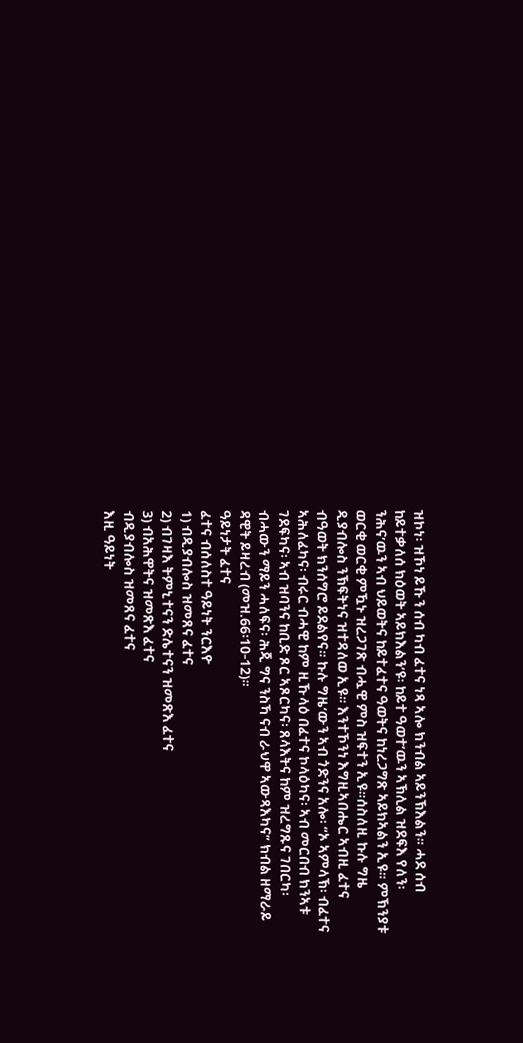ዝኮነ፡ ዝኾነ ይኹን ሰብ ካብ ፈተና ነጻ ኣሎ ክንብል ኣይንኽእልን። ሓደ ሰብ ከይተቃለሰ ክዕወት ኣይክእልን’ዩ፡ ከይተ ዓወተ’ዉን ኣኽሊል ዝደፍእ የለን፡ ንሕና’ዉን ኣብ ህይወትና ከይተፈተና ዓወትና ከነረጋግጽ ኣይክኣልን ኢዩ። ምኽንያቱ ወርቂ ወርቂ ምዃኑ ዝረጋገጽ ብሗዊ ምስ ዝፍተን ኢዩ።ሰስለዚ ኩሉ ግዜ ዲያብሎስ ንኽፍትነና ዝተዳለወ ኢዩ። እንተኾንነ እግዚኣበሔር ኣብዚ ፈተና ብዓወት ክንሰግሮ ይደልየና። ኩሉ ግዜ‘ውን ኣብ ጎድንና አሎ፡ “ኦ ኣምላኽ፡ ብፈተና ኣሕለፈካና፡ ብሩር ብሓዊ ከም ዚኹላዕ በፈተና ኮላዕካና፡ ኣብ መርበብ ክንኣቱ ገደፍካና፡ ኣብ ዝባንና ከቢድ ጾር ኣጾርካና፡ ጸላእትና ከም ዝረግጹና ገበርካ፡ ብሓውን ማይን ሓለፍና፡ ሕጂ ግና ንስኻ ናብ ራህዋ ኣውጻእካና” ክብል ዘማራይ ዳዊት ይዛረብ (መዝ.66፡10-12)።
ዓይነታት ፈተና
ፈተና ብሰለስተ ዓይነት ንርእዮ
1) ብዲያብሎስ ዝመጸና ፈተና
2) ብገዛእ ትምኒተናን ድሌተናን ዝመጽእ ፈተና
3) ብአሕዋትና ዝመጽእ ፈተና
ብዲያብሎስ ዝመጸና ፈተና
እዚ ዓይነት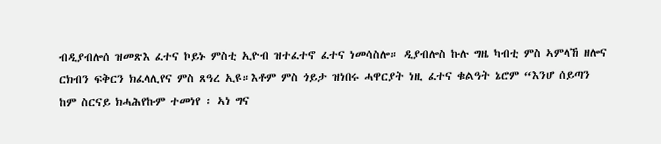ብዲያብሎሰ ዝመጽእ ፈተና ኮይኑ ምስቲ ኢዮብ ዝተፈተኖ ፈተና ነመሳስሎ። ዲያብሎስ ኩሉ ግዜ ካብቲ ምስ ኣምላኸ ዘሎና ርክብን ፍቅርን ክፈላሊየና ምስ ጸዓረ ኢዩ።እቶም ምስ ጎይታ ዝነበሩ ሓዋርያት ነዚ ፈተና ቁልዓት ኔሮም “እንሆ ሰይጣን ከም ስርናይ ክሓሕየኩም ተመነየ ፡ ኣነ ግና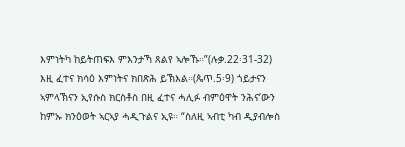እምነትካ ከይትጠፍእ ምእንታኻ ጸልየ ኣሎኹ።”(ሉቃ.22፡31-32) እዚ ፈተና ክሳዕ እምነትና ክበጽሕ ይኽእል።(ጴጥ.5፡9) ጎይታናን ኣምላኽናን ኢየሱስ ክርስቶስ በዚ ፈተና ሓሊፉ ብምዕዋት ንሕና’ውን ከምኡ ክንዕወት ኣርኣያ ሓዲጉልና ኢዩ። “ስለዚ ኣብቲ ካብ ዲያብሎስ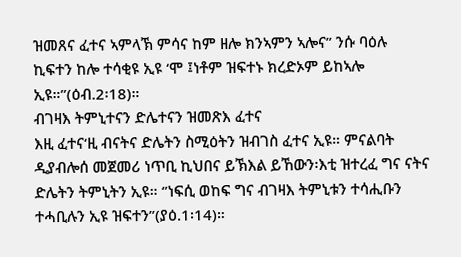ዝመጸና ፈተና ኣምላኽ ምሳና ከም ዘሎ ክንኣምን ኣሎና” ንሱ ባዕሉ ኪፍተን ከሎ ተሳቂዩ ኢዩ ‘ሞ ፤ነቶም ዝፍተኑ ክረድኦም ይከኣሎ ኢዩ።’’(ዕብ.2፡18)።
ብገዛእ ትምኒተናን ድሌተናን ዝመጽእ ፈተና
እዚ ፈተና‘ዚ ብናትና ድሌትን ስሚዕትን ዝብገስ ፈተና ኢዩ። ምናልባት ዲያብሎሰ መጀመሪ ነጥቢ ኪህበና ይኽእል ይኸውን፡እቲ ዝተረፈ ግና ናትና ድሌትን ትምኒትን ኢዩ። ‘’ነፍሲ ወከፍ ግና ብገዛእ ትምኒቱን ተሳሒቡን ተሓቢሉን ኢዩ ዝፍተን”(ያዕ.1፡14)።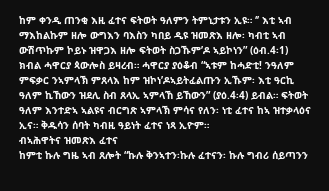ከም ቀንዲ ጠንቂ እዚ ፈተና ፍትወት ዓለምን ትምኒታቱን ኢዩ። ‘’ እቲ ኣብ ማእከልኩም ዘሎ ውግእን ባእስን ካበይ ዲዩ ዝመጽእ ዘሎ፡ ካብቲ ኣብ ውሽጥኩም ኮይኑ ዝዋጋእ ዘሎ ፍትወት ስጋኹም’ዶ ኣይኮነን” (ዕብ.4፡1) ክብል ሓዋርያ ጳውሎስ ይዛረብ። ሓዋርያ ያዕቆብ “ኣቱም ከሓድቲ! ንዓለም ምፍቃር ንኣምላኽ ምጸላእ ከም ዝኮነ’ዶኣይትፈልጡን ኢኹም፡ እቲ ዓርኪ ዓለም ኪኸውን ዝደሊ ስብ ጸላኢ ኣምላኸ ይኸውን” (ያዕ.4፡4) ይብል። ፍትወት ዓለም እንተድኣ ኣልዩና ብርግጽ ኣምላኽ ምሳና የለን፡ ነቲ ፈተና ከኣ ዝተቃላዕና ኢና። ቅዱሳን ሰባት ካብዚ ዓይነት ፈተና ነጻ ኢዮም።
ብኣሕዋትና ዝመጽእ ፈተና
ከምቲ ኩሉ ግዜ ኣብ ጸሎት “ኩሉ ቅንኣተን፡ኩሉ ፈተናን፡ ኩሉ ግብሪ ሰይጣንን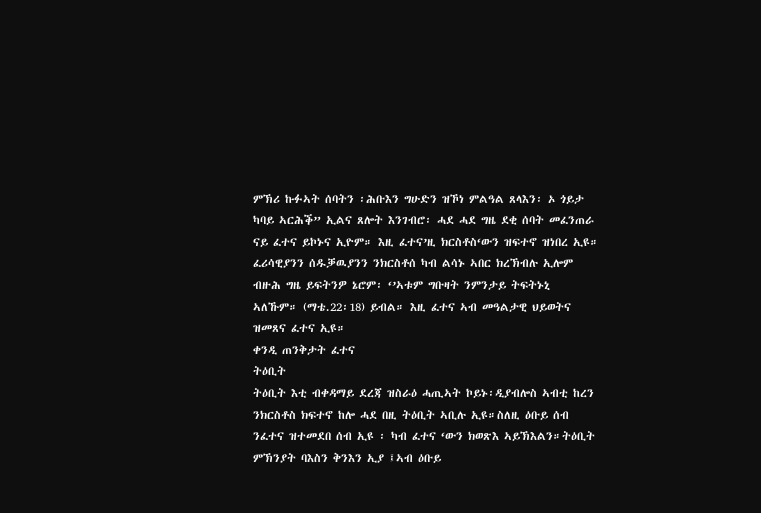ምኽሪ ኩፉኣት ሰባትን ፡ሕቡእን ግሁድን ዝኾነ ምልዓል ጸላእን፡ ኦ ጎይታ ካባይ ኣርሕቕ” ኢልና ጸሎት እንገብሮ፡ ሓደ ሓደ ግዜ ደቂ ሰባት መፈንጠራ ናይ ፈተና ይኮኑና ኢዮም። እዚ ፈተና’ዚ ክርስቶስ‘ውን ዝፍተኖ ዝነበረ ኢዩ። ፈሪሳዊያንን ሰዱቓዉያንን ንክርስቶሰ ካብ ልሳኑ ኣበር ክረኽብሉ ኢሎም ብዙሕ ግዜ ይፍትንዎ ኔሮም፡ ‘’ኣቱም ግቡዛት ንምንታይ ትፍትኑኒ ኣለኹም። (ማቴ.22፡18) ይብል። እዚ ፈተና ኣብ መዓልታዊ ህይወትና ዝመጸና ፈተና ኢዩ።
ቀንዲ ጠንቅታት ፈተና
ትዕቢት
ትዕቢት እቲ ብቀዳማይ ደረጃ ዝስራዕ ሓጢኣት ኮይኑ፡ዲያብሎስ ኣብቲ ከረን ንክርስቶስ ክፍተኖ ከሎ ሓደ በዚ ትዕቢት ኣቢሉ ኢዩ።ስለዚ ዕቡይ ሰብ ንፈተና ዝተመደበ ሰብ ኢዩ ፡ ካብ ፈተና ‘ውን ክወጽእ ኣይኽእልን።ትዕቢት ምኽንያት ባእስን ቅንእን ኢያ ፤ኣብ ዕቡይ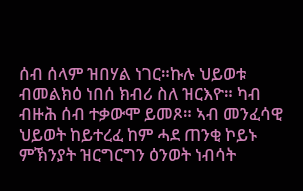ሰብ ሰላም ዝበሃል ነገር።ኩሉ ህይወቱ ብመልክዕ ነበሰ ክብሪ ስለ ዝርእዮ። ካብ ብዙሕ ሰብ ተቃውሞ ይመጾ። ኣብ መንፈሳዊ ህይወት ከይተረፈ ከም ሓደ ጠንቂ ኮይኑ ምኽንያት ዝርግርግን ዕንወት ነብሳት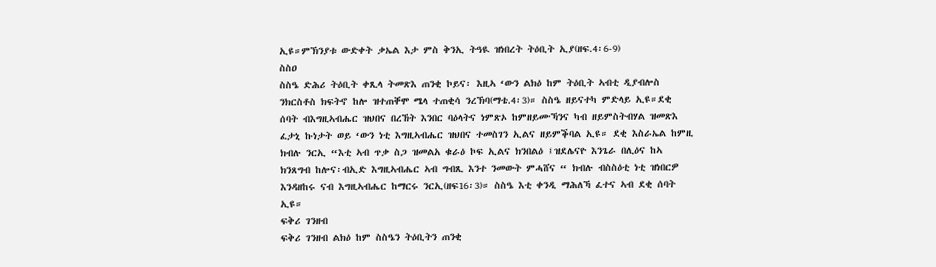ኢዩ።ምኽንያቱ ውድቀት ቃኤል እታ ምስ ቅንኢ ትዓዪ ዝነበረት ትዕቢት ኢያ(ዘፍ.4፡6-9)
ስስዐ
ስስዔ ድሕሪ ትዕቢት ቀጺላ ትመጽእ ጠንቂ ኮይና፡ እዚኣ ‘ውን ልክዕ ከም ትዕቢት ኣብቲ ዲያብሎስ ንክርስቶስ ክፍትኖ ከሎ ዝተጠቐሞ ሜላ ተጠቂሳ ንረኽባ(ማቴ.4፡3)። ስስዔ ዘይናተካ ምድላይ ኢዩ።ደቂ ሰባት ብእግዚኣብሔር ዝህበና በረኸት እንበር ባዕላትና ነምጽኦ ከምዘይሙኻንና ካብ ዘይምስትብሃል ዝመጽእ ፈታኒ ኩነታት ወይ ‘ውን ነቲ እግዚኣብሔር ዝህበና ተመስገን ኢልና ዘይምቕባል ኢዩ። ደቂ እስራኤል ከምዚ ክብሉ ንርኢ “እቲ ኣብ ጥቃ ስጋ ዝመልአ ቁራዕ ኮፍ ኢልና ክንበልዕ ፤ዝደሌናዮ እንጌራ በሊዕና ከኣ ክንጸግብ ከሎና፡ብኢድ እግዚኣብሔር ኣብ ግብጺ እንተ ንመውት ምሓሸና “ ክብሉ ብስስዕቲ ነቲ ዝነበርዎ እንዳዘከሩ ናብ እግዚኣብሔር ከማርሩ ንርኢ(ዘፍ16፡3)። ስስዔ እቲ ቀንዲ ማሕለኻ ፈተና ኣብ ደቂ ሰባት ኢዩ።
ፍቅሪ ገንዘብ
ፍቅሪ ገንዘብ ልክዕ ከም ስስዔን ትዕቢትን ጠንቂ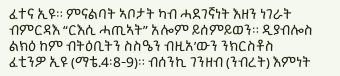ፈተና ኢዩ። ምናልባት ኣቦታት ካብ ሓደገኛነት እዘን ነገራት ብምርዳእ “ርእሲ ሓጢኣት” አሎም ይሰምይወን። ዲያብሎስ ልክዕ ከም ብትዕቢትን ስስዔን ብዚአ’ውን ንክርስቶስ ፈቲንዎ ኢዩ (ማቴ.4፡8-9)። ብሰንኪ ገንዘብ (ንብረት) እምነት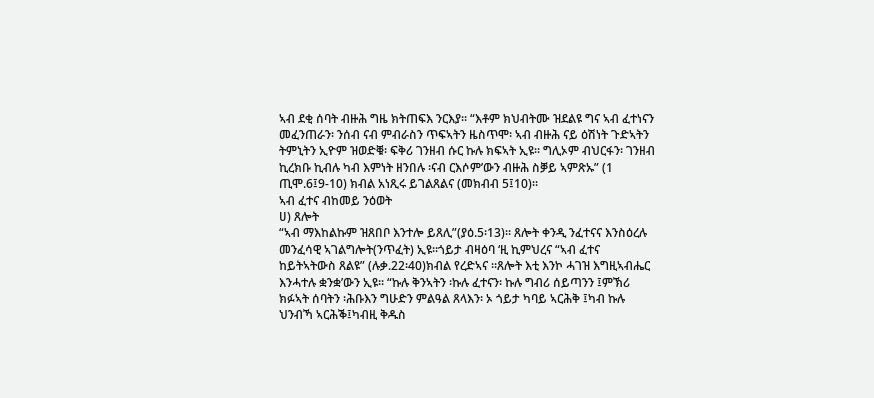ኣብ ደቂ ሰባት ብዙሕ ግዜ ክትጠፍእ ንርእያ። “እቶም ክህብትሙ ዝደልዩ ግና ኣብ ፈተነናን መፈንጠራን፡ ንሰብ ናብ ምብራስን ጥፍኣትን ዜስጥሞ፡ ኣብ ብዙሕ ናይ ዕሽነት ጉድኣትን ትምኒትን ኢዮም ዝወድቑ፡ ፍቅሪ ገንዘብ ሱር ኩሉ ክፍኣት ኢዩ። ግሊኦም ብህርፋን፡ ገንዘብ ኪረክቡ ኪብሉ ካብ እምነት ዘንበሉ ፡ናብ ርእሶም’ውን ብዙሕ ስቓይ ኣምጽኡ” (1 ጢሞ.6፤9-10) ክብል አነጺሩ ይገልጸልና (መክብብ 5፤10)።
ኣብ ፈተና ብከመይ ንዕወት
ሀ) ጸሎት
“ኣብ ማእከልኩም ዝጸበቦ እንተሎ ይጸሊ”(ያዕ.5፡13)። ጸሎት ቀንዲ ንፈተናና እንስዕረሉ መንፈሳዊ ኣገልግሎት(ንጥፈት) ኢዩ።ጎይታ ብዛዕባ ‘ዚ ኪምህረና “ኣብ ፈተና ከይትኣትውስ ጸልዩ” (ሉቃ.22፡40)ክብል የረድኣና ።ጸሎት እቲ እንኮ ሓገዝ እግዚኣብሔር እንሓተሉ ቋንቋ’ውን ኢዩ። “ኩሉ ቅንኣትን ፡ኩሉ ፈተናን፡ ኩሉ ግብሪ ሰይጣንን ፤ምኽሪ ክፉኣት ሰባትን ፡ሕቡእን ግሁድን ምልዓል ጸላእን፡ ኦ ጎይታ ካባይ ኣርሕቅ ፤ካብ ኩሉ ህንብኻ ኣርሕቕ፤ካብዚ ቅዱስ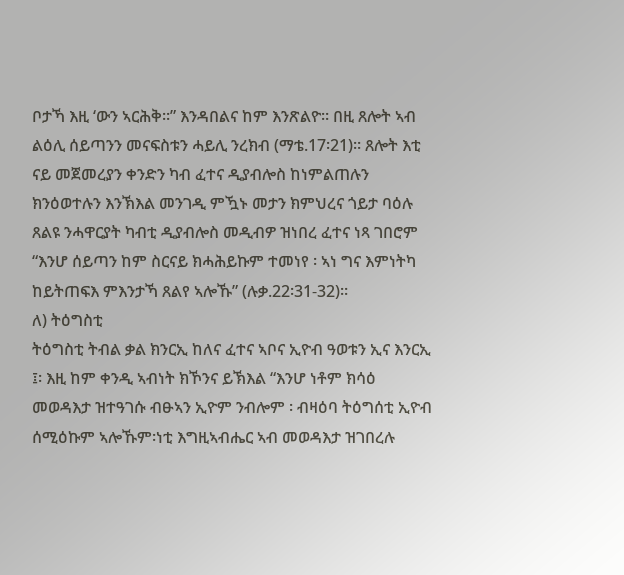ቦታኻ እዚ ‘ውን ኣርሕቅ።” እንዳበልና ከም እንጽልዮ። በዚ ጸሎት ኣብ ልዕሊ ሰይጣንን መናፍስቱን ሓይሊ ንረክብ (ማቴ.17፡21)። ጸሎት እቲ ናይ መጀመረያን ቀንድን ካብ ፈተና ዲያብሎስ ከነምልጠሉን ክንዕወተሉን እንኽእል መንገዲ ምዃኑ መታን ክምህረና ጎይታ ባዕሉ ጸልዩ ንሓዋርያት ካብቲ ዲያብሎስ መዲብዎ ዝነበረ ፈተና ነጻ ገበሮም “እንሆ ሰይጣን ከም ስርናይ ክሓሕይኩም ተመነየ ፡ ኣነ ግና እምነትካ ከይትጠፍእ ምእንታኻ ጸልየ ኣሎኹ” (ሉቃ.22፡31-32)።
ለ) ትዕግስቲ
ትዕግስቲ ትብል ቃል ክንርኢ ከለና ፈተና ኣቦና ኢዮብ ዓወቱን ኢና እንርኢ ፤፡ እዚ ከም ቀንዲ ኣብነት ክኾንና ይኽእል “እንሆ ነቶም ክሳዕ መወዳእታ ዝተዓገሱ ብፁኣን ኢዮም ንብሎም ፡ ብዛዕባ ትዕግሰቲ ኢዮብ ሰሚዕኩም ኣሎኹም፡ነቲ እግዚኣብሔር ኣብ መወዳእታ ዝገበረሉ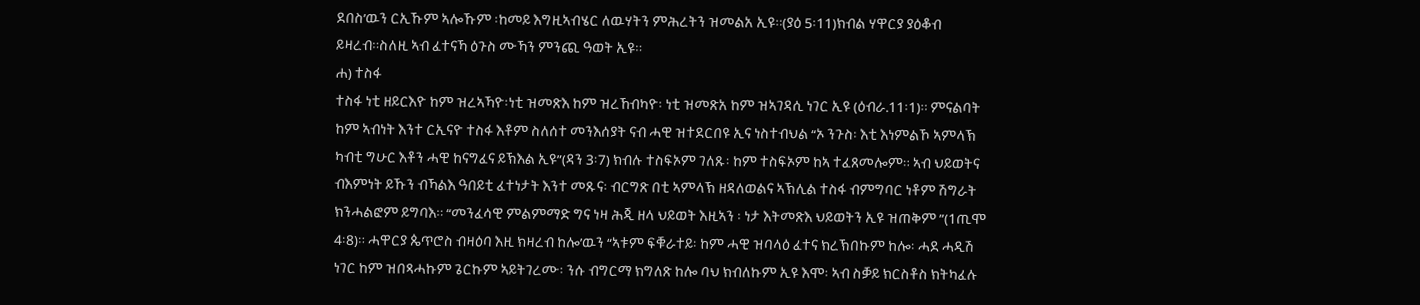ደበስ’ዉን ርኢኹም ኣሎኹም ፡ከመይ እግዚኣብሄር ለዉሃትን ምሕረትን ዝመልአ ኢዩ።(ያዕ 5፡11)ክብል ሃዋርያ ያዕቆብ ይዛረብ።ስለዚ ኣብ ፈተናኻ ዕጉስ ሙኻን ምንጪ ዓወት ኢዩ።
ሐ) ተስፋ
ተስፋ ነቲ ዘይርእዮ ከም ዝረኣኻዮ፡ነቲ ዝመጽእ ከም ዝረኸብካዮ፡ ነቲ ዝመጽአ ከም ዝኣገዳሲ ነገር ኢዩ (ዕብራ.11፡1)። ምናልባት ከም ኣብነት እንተ ርኢናዮ ተስፋ እቶም ስለሰተ መንእሰያት ናብ ሓዊ ዝተደርበዩ ኢና ነስተብህል “ኦ ንጉስ፡ እቲ እነምልኾ ኣምላኽ ካብቲ ግሁር እቶን ሓዊ ከናግፈና ይኽእል ኢዩ”(ዳን 3፡7) ክብሉ ተስፍኦም ገለጹ፡ ከም ተስፍኦም ከኣ ተፈጸመሎም። ኣብ ህይወትና ብእምነት ይኹን ብኻልእ ዓበይቲ ፈተነታት እንተ መጹና፡ ብርግጽ በቲ ኣምላኽ ዘዳለወልና ኣኽሊል ተስፋ ብምግባር ነቶም ሽግራት ክንሓልፎም ይግባእ። “መንፈሳዊ ምልምማድ ግና ነዛ ሕጂ ዘላ ህይወት እዚኣን ፡ ነታ እትመጽእ ህይወትን ኢዩ ዝጠቅም ”(1ጢሞ 4፡8)። ሓዋርያ ጴጥሮስ ብዛዕባ እዚ ክዛረብ ከሎ’ዉን “ኣቱም ፍቑራተይ፡ ከም ሓዊ ዝባላዕ ፈተና ክረኽበኩም ከሎ፡ ሓደ ሓዲሽ ነገር ከም ዝበጻሓኩም ጌርኩም ኣይትገረሙ፡ ንሱ ብግርማ ክግለጽ ከሎ ባህ ክብለኩም ኢዩ እሞ፡ ኣብ ስቓይ ክርስቶስ ክትካፈሉ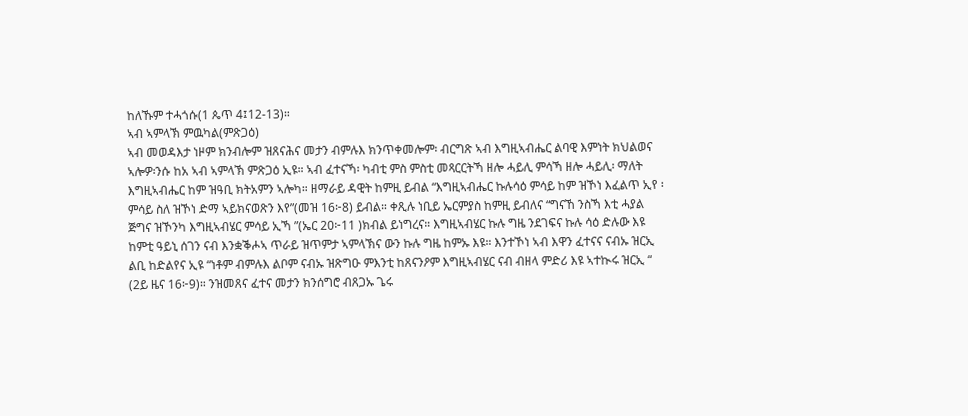ከለኹም ተሓጎሱ(1 ጴጥ 4፤12-13)።
ኣብ ኣምላኽ ምዉካል(ምጽጋዕ)
ኣብ መወዳእታ ነዞም ክንብሎም ዝጸናሕና መታን ብምሉእ ክንጥቀመሎም፡ ብርግጽ ኣብ እግዚኣብሔር ልባዊ እምነት ክህልወና ኣሎዎ፡ንሱ ከአ ኣብ ኣምላኽ ምጽጋዕ ኢዩ። ኣብ ፈተናኻ፡ ካብቲ ምስ ምስቲ መጻርርትኻ ዘሎ ሓይሊ ምሳኻ ዘሎ ሓይሊ፡ ማለት እግዚኣብሔር ከም ዝዓቢ ክትአምን ኣሎካ። ዘማራይ ዳዊት ከምዚ ይብል “እግዚኣብሔር ኩሉሳዕ ምሳይ ከም ዝኾነ እፈልጥ ኢየ ፡ ምሳይ ስለ ዝኾነ ድማ ኣይክናወጽን እየ”(መዝ 16፦8) ይብል። ቀጺሉ ነቢይ ኤርምያስ ከምዚ ይብለና “ግናኸ ንስኻ እቲ ሓያል ጅግና ዝኾንካ እግዚኣብሄር ምሳይ ኢኻ ”(ኤር 20፦11 )ክብል ይነግረና። እግዚኣብሄር ኩሉ ግዜ ንደገፍና ኩሉ ሳዕ ድሉው እዩ ከምቲ ዓይኒ ሰገን ናብ እንቋቕሖኣ ጥራይ ዝጥምታ ኣምላኽና ውን ኩሉ ግዜ ከምኡ እዩ። እንተኾነ ኣብ እዋን ፈተናና ናብኡ ዝርኢ ልቢ ከድልየና ኢዩ “ነቶም ብምሉእ ልቦም ናብኡ ዝጽግዑ ምእንቲ ከጸናንዖም እግዚኣብሄር ናብ ብዘላ ምድሪ እዩ ኣተኲሩ ዝርኢ “ (2ይ ዜና 16፦9)። ንዝመጸና ፈተና መታን ክንሰግሮ ብጸጋኡ ጌሩ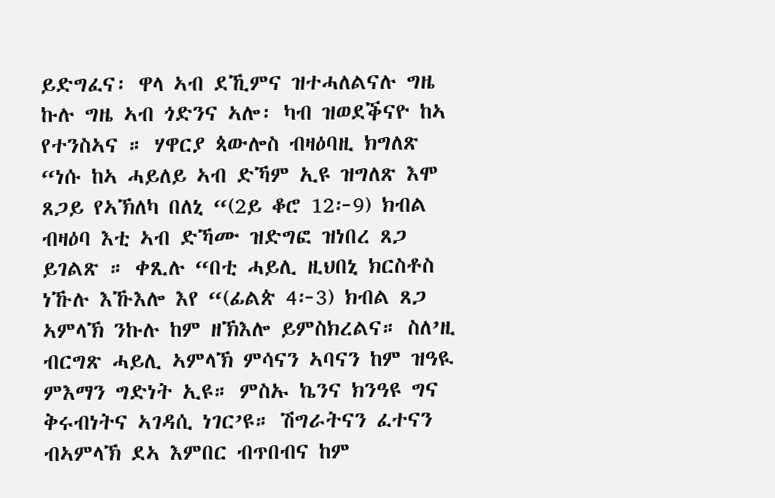ይድግፈና፡ ዋላ ኣብ ደኺምና ዝተሓለልናሉ ግዜ ኩሉ ግዜ ኣብ ጎድንና ኣሎ፡ ካብ ዝወደቕናዮ ከኣ የተንስኣና ። ሃዋርያ ጳውሎስ ብዛዕባዚ ክግለጽ “ነሱ ከኣ ሓይለይ ኣብ ድኻም ኢዩ ዝግለጽ እሞ ጸጋይ የኣኽለካ በለኒ “(2ይ ቆሮ 12፦9) ክብል ብዛዕባ እቲ ኣብ ድኻሙ ዝድግፎ ዝነበረ ጸጋ ይገልጽ ። ቀጺሉ “በቲ ሓይሊ ዚህበኒ ክርስቶስ ነኹሉ እኹእሎ እየ “(ፊልጵ 4፦3) ክብል ጸጋ ኣምላኽ ንኩሉ ከም ዘኽእሎ ይምስክረልና። ስለ’ዚ ብርግጽ ሓይሊ ኣምላኽ ምሳናን ኣባናን ከም ዝዓዪ ምእማን ግድነት ኢዩ። ምስኡ ኬንና ክንዓዩ ግና ቅሩብነትና ኣገዳሲ ነገር’ዩ። ሽግራትናን ፈተናን ብኣምላኽ ደኣ እምበር ብጥበብና ከም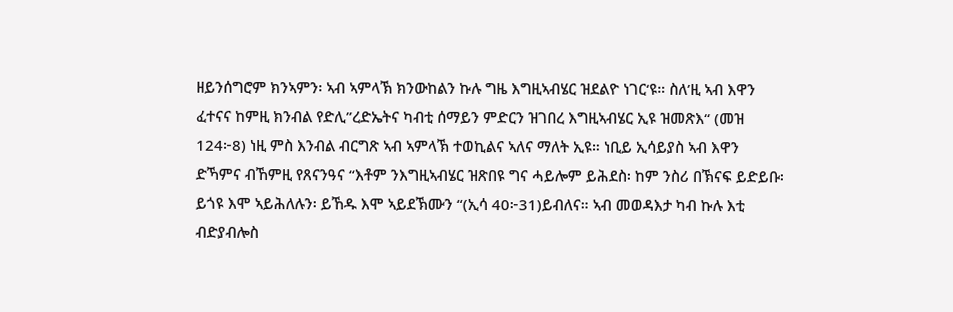ዘይንሰግሮም ክንኣምን፡ ኣብ ኣምላኽ ክንውከልን ኩሉ ግዜ እግዚኣብሄር ዝደልዮ ነገር‘ዩ። ስለ’ዚ ኣብ እዋን ፈተናና ከምዚ ክንብል የድሊ”ረድኤትና ካብቲ ሰማይን ምድርን ዝገበረ እግዚኣብሄር ኢዩ ዝመጽእ“ (መዝ 124፦8) ነዚ ምስ እንብል ብርግጽ ኣብ ኣምላኽ ተወኪልና ኣለና ማለት ኢዩ። ነቢይ ኢሳይያስ ኣብ እዋን ድኻምና ብኸምዚ የጸናንዓና “እቶም ንእግዚኣብሄር ዝጽበዩ ግና ሓይሎም ይሕደስ፡ ከም ንስሪ በኽናፍ ይድይቡ፡ ይጎዩ እሞ ኣይሕለሉን፡ ይኸዱ እሞ ኣይደኽሙን “(ኢሳ 40፦31)ይብለና። ኣብ መወዳእታ ካብ ኩሉ እቲ ብድያብሎስ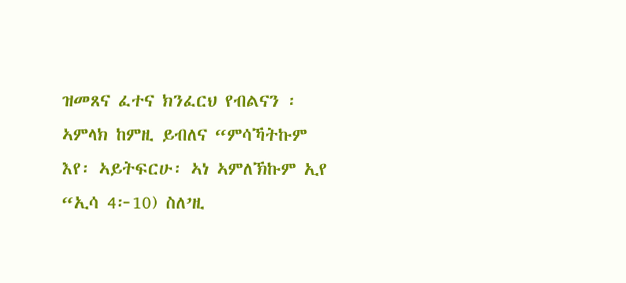ዝመጸና ፈተና ክንፈርህ የብልናን ፡ኣምላክ ከምዚ ይብለና “ምሳኻትኩም እየ፡ ኣይትፍርሁ፡ ኣነ ኣምለኽኩም ኢየ “ኢሳ 4፦10) ስለ’ዚ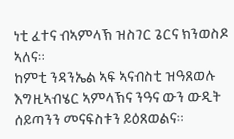ነቲ ፈተና ብኣምላኽ ዝስገር ጌርና ክንወስዶ ኣለና።
ከምቲ ንዳንኤል ኣፍ ኣናብስቲ ዝዓጸወሉ እግዚኣብሄር ኣምላኽና ንዓና ውን ውዲት ሰይጣንን መናፍስቱን ይዕጸወልና።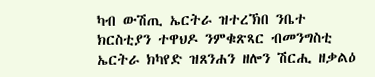ካብ ውሽጢ ኤርትራ ዝተረኽበ ንቤተ ክርስቲያን ተዋህዶ ንምቁጽጻር ብመንግስቲ ኤርትራ ክካየድ ዝጸንሐን ዘሎን ሽርሒ ዘቃልዕ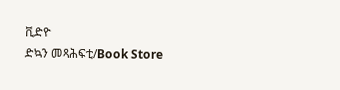ቪድዮ
ድኳን መጻሕፍቲ/Book Store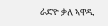ራድዮ ቃለ ኣዋዲ